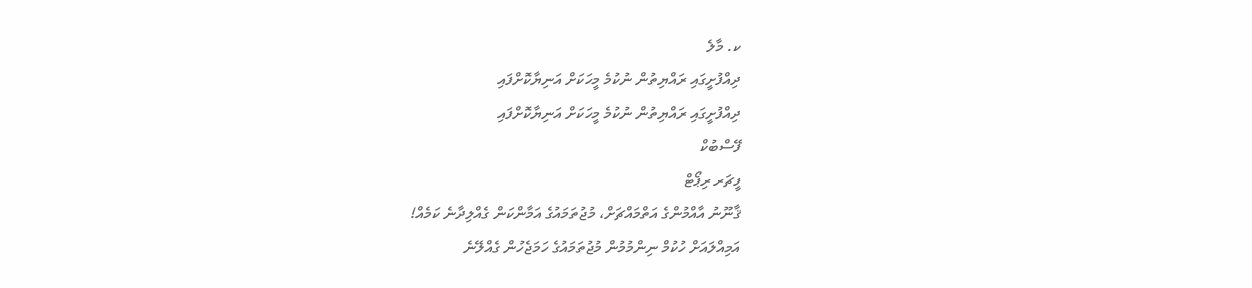ކ. މާލެ
ދިއްފުށީގައި ރައްޔިތުން ނުކުމެ މީހަކަށް އަނިޔާކޮށްފައި
ދިއްފުށީގައި ރައްޔިތުން ނުކުމެ މީހަކަށް އަނިޔާކޮށްފައި
ފޭސްބުކް
ފީޗަރ ރިޕޯޓް
ޤާނޫނު އާއްމުންގެ އަތްމައްޗަށް، މުޖުތަމައުގެ އަމާންކަން ގެއްލިދާނެ ކަމެއް!
އަމިއްލައަށް ހުކުމް ނިންމުމުން މުޖުތަމައުގެ ހަމަޖެހުން ގެއްލޭނެ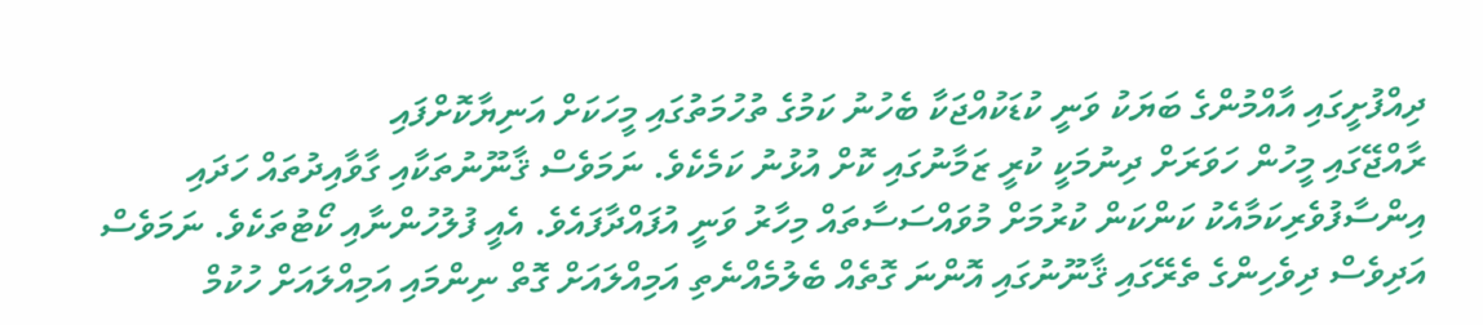ދިއްފުށީގައި އާއްމުންގެ ބަޔަކު ވަނީ ކުޑަކުއްޖަކާ ބެހުނު ކަމުގެ ތުހުމަތުގައި މީހަކަށް އަނިޔާކޮށްފައި
ރާއްޖޭގައި މީހުން ހަވަރަށް ދިނުމަކީ ކުރީ ޒަމާނުގައި ކޮށް އުޅުނު ކަމެކެވެ. ނަމަވެސް ޤާނޫނުތަކާއި ގާވާއިދުތައް ހަދައި އިންސާފުވެރިކަމާއެކު ކަންކަން ކުރުމަށް މުވައްސަސާތައް މިހާރު ވަނީ އުފައްދާފައެވެ. އެއީ ފުލުހުންނާއި ކޯޓުތަކެވެ. ނަމަވެސް އަދިވެސް ދިވެހިންގެ ތެރޭގައި ޤާނޫނުގައި އޮންނަ ގޮތެއް ބެލުމެއްނެތި އަމިއްލައަށް ގޮތް ނިންމައި އަމިއްލައަށް ހުކުމް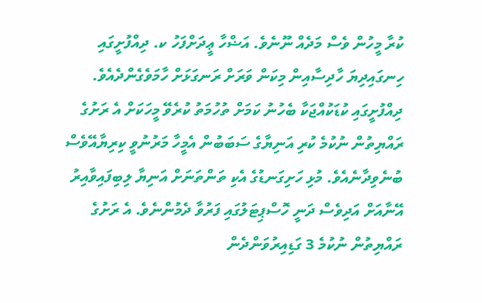ކުރާ މީހުން ވެސް މަދެއް ނޫނެވެ. އަޟްހާ ޢީދަށްފަހު ކ. ދިއްފުށީގައި ހިނގައިދިޔަ ހާދިސާއިން މިކަން ވަރަށް ރަނގަޅަށް ހާމަވެގެންދެއެވެ.
ދިއްފުށީގައި ކުޑަކުއްޖަކާ ބެހުނު ކަމަށް ތުހުމަތު ކުރެވޭ މީހަކަށް އެ ރަށުގެ ރައްޔިތުން ނުކުމެ ކުރި އަނިޔާގެ ސަބަބުން އެމީހާ މަރުނުވީ ކިރިޔާއޭވެސް ބުނެވިދާނެއެވެ. މުޅި ހަށިގަނޑުގެ އެކި ތަންތަނަށް އަނިޔާ ލިބިފައިވާއިރު އޭނާއަށް އަދިވެސް ދަނީ ހޮސްޕިޓަލުގައި ފަރުވާ ދެމުންނެވެ. އެ ރަށުގެ ރައްޔިތުން ނުކުމެ 3 ގަޑިއިރުވަންދެން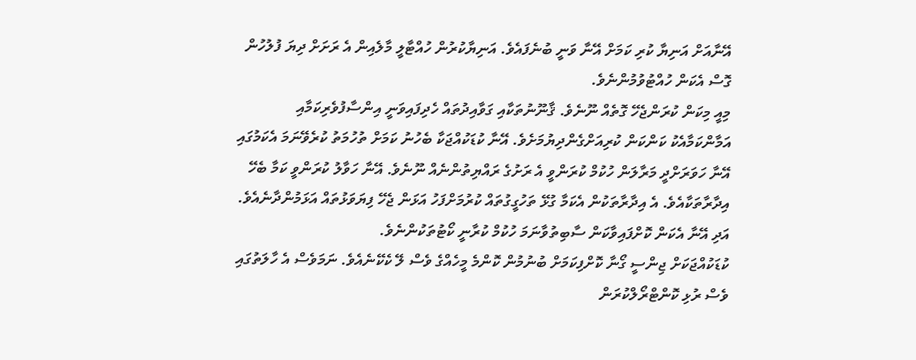އޭނާއަށް އަނިޔާ ކުރި ކަމަށް އޭނާ ވަނީ ބުނެފައެވެ. އަނިޔާކުރުން ހުއްޓާލީ މާލެއިން އެ ރަށަށް ދިޔަ ފުލުހުން ގޮސް އެކަން ހުއްޓުވުމުންނެވެ.
މިއީ މިކަން ކުރަންޖެހޭ ގޮތެއް ނޫނެވެ. ޤާނޫނުތަކާއި ގަވާއިދުތައް ހެދިފައިވަނީ އިންސާފުވެރިކަމާއި އަމާންކަމާއެކު ކަންކަން ކުރިއަށްގެންދިޔުމަށެވެ. އޭނާ ކުޑަކުއްޖަކާ ބެހުނު ކަމަށް ތުހުމަތު ކުރެވޭނަމަ އެކަމުގައި އޭނާ ހަވަރަށްދީ މަރާލަން ހުކުމް ކުރަންވީ އެ ރަށުގެ ރައްޔިތުންނެއް ނޫނެވެ. އޭނާ ހަވާލު ކުރަންވީ ކަމާ ބެހޭ އިދާރާތަކާއެވެ. އެ އިދާރާތަކުން އެކަމާ ގުޅޭ ތަހުގީގުތައް ކުރުމަށްފަހު އަޅަން ޖެހޭ ފިޔަވަޅުތައް އަޅަމުންދާނެއެވެ. އަދި އޭނާ އެކަން ކޮށްފައިވާކަން ސާބިތުވާނަމަ ހުކުމް ކުރާނީ ކޯޓުތަކުންނެވެ.
ކުޑަކުއްޖަކަށް ޖިންސީ ގޯނާ ކޮށްފިކަމަށް ބުނުމުން ކޮންމެ މީހެއްގެ ވެސް ލޭ ކެކޭނެއެވެ. ނަމަވެސް އެ ހާލަތުގައި ވެސް ރުޅި ކޮންޓްރޯލްކުރަން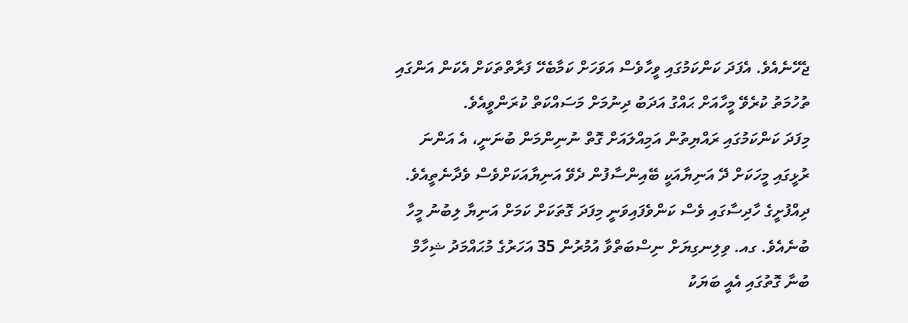ޖެހޭނެއެވެ. އެފަދަ ކަންކަމުގައި ވީހާވެސް އަވަހަށް ކަމާބެހޭ ފަރާތްތަކަށް އެކަން އަންގައި ތުހުމަތު ކުރެވޭ މީހާއަށް ޙައްގު އަދަބު ދިނުމަށް މަސައްކަތް ކުރަންވީއެވެ.
މިފަދަ ކަންކަމުގައި ރައްޔިތުން އަމިއްލައަށް ގޮތް ނުނިންމަން ބުނަނީ، އެ އަންނަ ރުޅީގައި މީހަކަށް ދޭ އަނިޔާއަކީ ބޭއިންސާފުން ދެވޭ އަނިޔާއަކަށްވެސް ވެދާނެތީއެވެ. ދިއްފުށީގެ ހާދިސާގައި ވެސް ކަންވެފައިވަނީ މިފަދަ ގޮތަކަށް ކަމަށް އަނިޔާ ލިބުނު މީހާ ބުނެއެވެ. ގއ. ވިލިނގިޔަށް ނިސްބަތްވާ އުމުރުން 35 އަހަރުގެ މުޙައްމަދު ޝިހާމް ބުނާ ގޮތުގައި އެއީ ބަޔަކު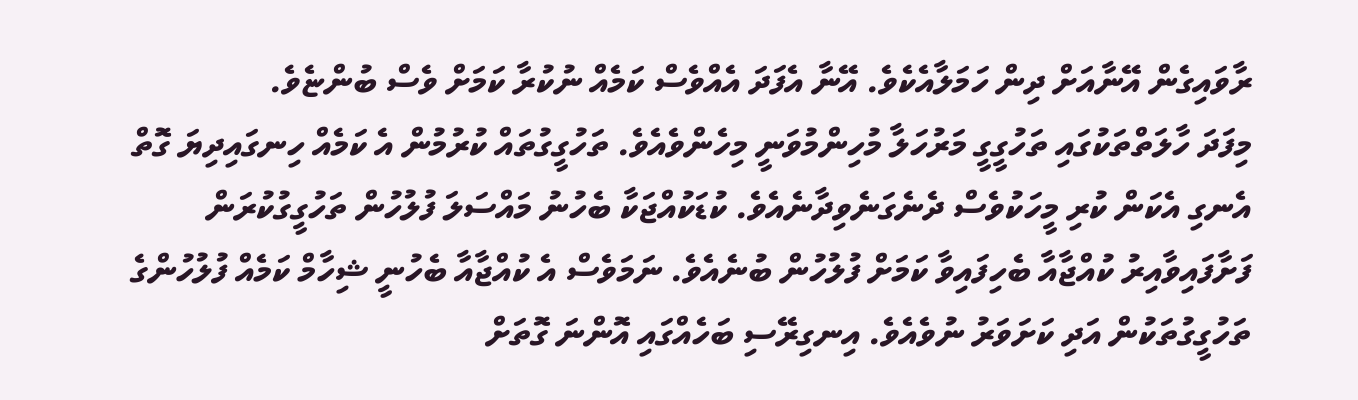ރާވައިގެން އޭނާއަށް ދިން ހަމަލާއެކެވެ. އޭނާ އެފަދަ އެއްވެސް ކަމެއް ނުކުރާ ކަމަށް ވެސް ބުންޏެވެ.
މިފަދަ ހާލަތްތަކުގައި ތަހުގީގީ މަރުހަލާ މުހިންމުވަނީ މިހެންވެއެވެ. ތަހުގީގުތައް ކުރުމުން އެ ކަމެއް ހިނގައިދިޔަ ގޮތް އެނގި އެކަން ކުރި މީހަކުވެސް ދެނެގަނެވިދާނެއެވެ. ކުޑަކުއްޖަކާ ބެހުނު މައްސަލަ ފުލުހުން ތަހުގީގުކުރަން ފަށާފައިވާއިރު ކުއްޖާއާ ބެހިފައިވާ ކަމަށް ފުލުހުން ބުނެއެވެ. ނަމަވެސް އެ ކުއްޖާއާ ބެހުނީ ޝިހާމް ކަމެއް ފުލުހުންގެ ތަހުގީގުތަކުން އަދި ކަށަވަރު ނުވެއެވެ. އިނގިރޭސި ބަހެއްގައި އޮންނަ ގޮތަށް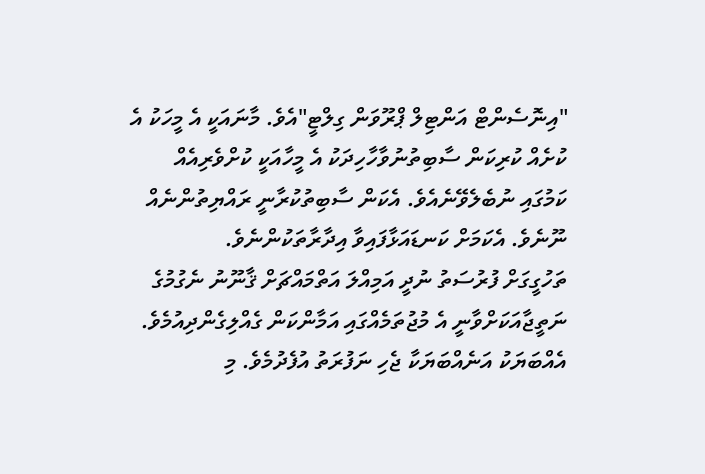"އިނޮސެންޓް އަންޓިލް ޕްރޫވަން ގިލްޓީ"އެވެ. މާނައަކީ އެ މީހަކު އެ ކުށެއް ކުރިކަން ސާބިތުނުވާހާހިދަކު އެ މީހާއަކީ ކުށްވެރިއެއް ކަމުގައި ނުބެލެވޭނެއެވެ. އެކަން ސާބިތުކުރާނީ ރައްޔިތުންނެއް ނޫނެވެ. އެކަމަށް ކަނޑައަޅާފައިވާ އިދާރާތަކުންނެވެ.
ތަހުގީގަށް ފުރުސަތު ނުދީ އަމިއްލަ އަތްމައްޗަށް ޤާނޫނު ނެގުމުގެ ނަތީޖާއަކަށްވާނީ އެ މުޖުތަމެއްގައި އަމާންކަން ގެއްލިގެންދިއުމެވެ. އެއްބަޔަކު އަނެއްބަޔަކާ ޖެހި ނަފުރަތު އުފެދުމެވެ. މި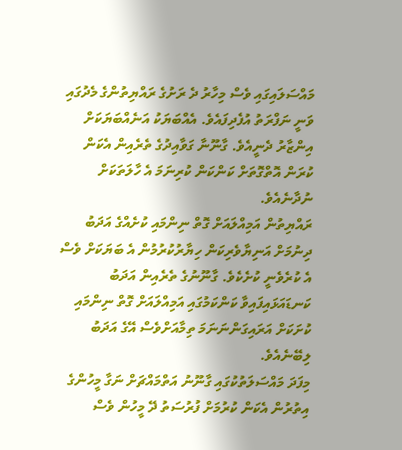މައްސަލައިގައި ވެސް މިހާރު ދެ ރަށުގެ ރައްޔިތުންގެ މެދުގައި ވަނީ ނަފްރަތު އުފެދިފައެވެ. އެއްބަޔަކު އަނެއްބަޔަކަށް އިންޒާރު ދެނީއެވެ. ގާނޫނާ ގަވާއިދުގެ ތެރެއިން އެކަން ކުރަން އޮތްގޮތަށް ކަންކަން ކުރިނަމަ އެ ހާލަތަކަށް ނުދާނެއެވެ.
ރައްޔިތުން އަމިއްލައަށް ގޮތް ނިންމައި ކުށެއްގެ އަދަބު ދިނުމަށް އަނިޔާވެރިކަން ހިޔާރުކުރުމުން އެ ބަޔަކަށް ވެސް އެ ކުރެވެނީ ކުށެކެވެ. ގާނޫނުގެ ތެރެއިން އަދަބު ކަނޑައަޅައިފައިވާ ކަންކަމުގައި އަމިއްލައަށް ގޮތް ނިންމައި ކުށަކަށް އަރައިގަންނަނަމަ ތިމާއަށްވެސް އޭގެ އަދަބު ލިބޭނެއެވެ.
މިފަދަ މައްސަލަތުކުގައި ގާނޫނު އަތްމައްޗަށް ނަގާ މީހުންގެ އިތުރުން އެކަން ކުރުމަށް ފުރުސަތު ދޭ މީހުން ވެސް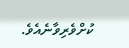ކުށްވެރިވާނެއެވެ.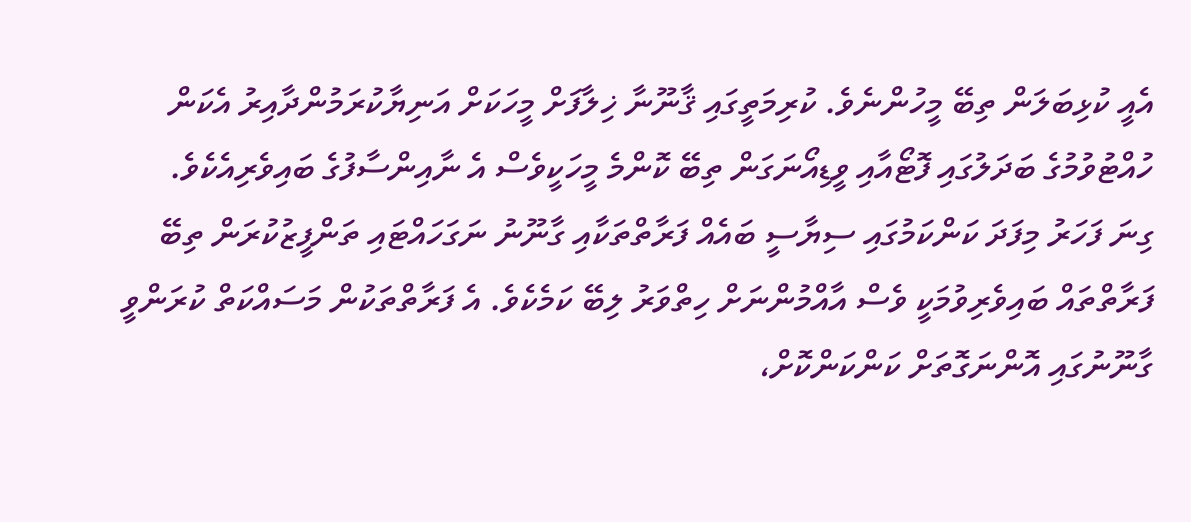އެއީ ކުޅިބަލަން ތިބޭ މީހުންނެވެ. ކުރިމަތީގައި ޤާނޫނާ ޚިލާފަށް މީހަކަށް އަނިޔާކުރަމުންދާއިރު އެކަން ހުއްޓުވުމުގެ ބަދަލުގައި ފޮޓޯއާއި ވީޑިއޯނަގަން ތިބޭ ކޮންމެ މީހަކީވެސް އެ ނާއިންސާފުގެ ބައިވެރިއެކެވެ.
ގިނަ ފަހަރު މިފަދަ ކަންކަމުގައި ސިޔާސީ ބައެއް ފަރާތްތަކާއި ގާނޫނު ނަގަހައްޓައި ތަންފީޒުކުރަން ތިބޭ ފަރާތްތައް ބައިވެރިވުމަކީ ވެސް އާއްމުންނަށް ހިތްވަރު ލިބޭ ކަމެކެވެ. އެ ފަރާތްތަކުން މަސައްކަތް ކުރަންވީ ގާނޫނުގައި އޮންނަގޮތަށް ކަންކަންކޮށް،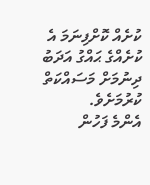ކުށެއް ކޮށްފިނަމަ އެ ކުށެއްގެ ޙައްގު އަދަބު ދިނުމަށް މަސައްކަތް ކުރުމަށެވެ.
އެންމެ ފަހުން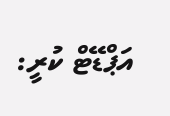އަޕްޑޭޓް ކުރީ: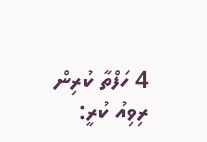4 ހަފްތާ ކުރިން
ރިވިއު ކުރީ: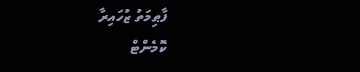ފާޠިމަތު ޒުހައިރާ
ކޮމެންޓް